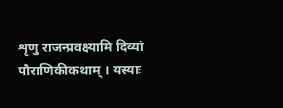शृणु राजन्प्रवक्ष्यामि दिव्यां पौराणिकीकथाम् । यस्याः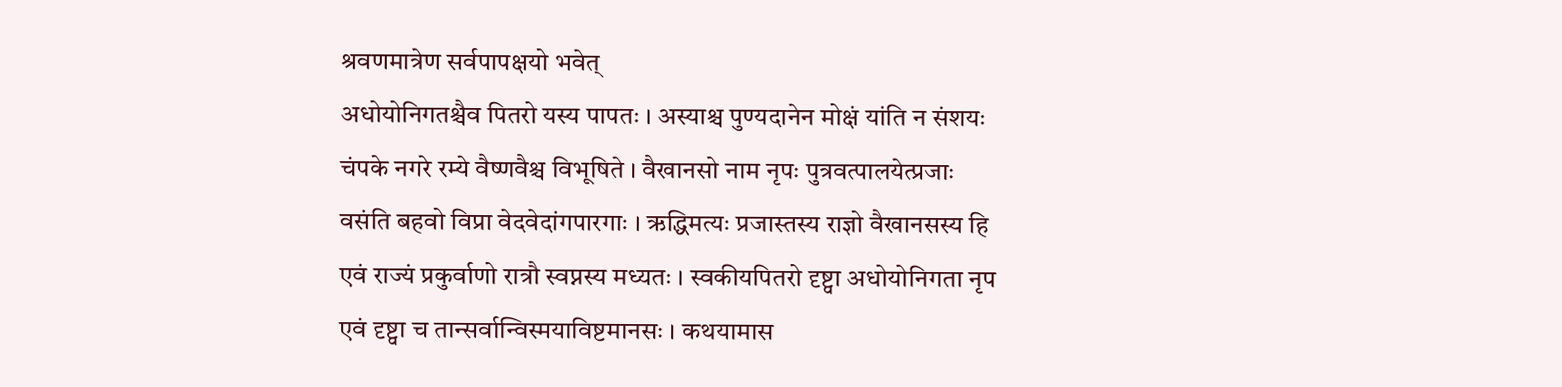श्रवणमात्रेण सर्वपापक्षयो भवेत्
अधोयोनिगतश्चैव पितरो यस्य पापतः । अस्याश्च पुण्यदानेन मोक्षं यांति न संशयः
चंपके नगरे रम्ये वैष्णवैश्च विभूषिते । वैखानसो नाम नृपः पुत्रवत्पालयेत्प्रजाः
वसंति बहवो विप्रा वेदवेदांगपारगाः । ऋद्धिमत्यः प्रजास्तस्य राज्ञो वैखानसस्य हि
एवं राज्यं प्रकुर्वाणो रात्रौ स्वप्नस्य मध्यतः । स्वकीयपितरो दृष्ट्वा अधोयोनिगता नृप
एवं दृष्ट्वा च तान्सर्वान्विस्मयाविष्टमानसः । कथयामास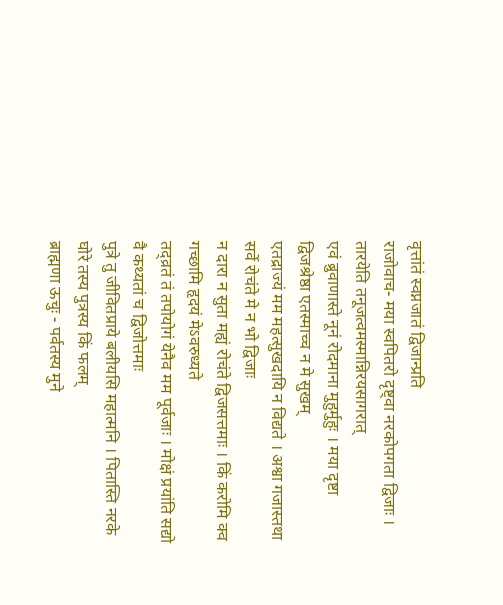वृत्तांतं स्वप्नजातं द्विजान्प्रति
राजोवाच- मया स्वपितरो दृष्ट्वा नरकोपगता द्विजाः । तारयेति तनूजत्वमस्मान्निरयसागरात्
एवं ब्रुवाणास्ते नूनं रोदमाना मुहुर्मुहुः । मया दृष्टा द्विजश्रेष्ठा एतस्माच्च न मे सुखम्
एतद्राज्यं मम महत्सुखदायि न विद्यते । अश्वा गजास्तथा सर्वे रोचंते मे न भो द्विजाः
न दारा न सुता मह्यं रोचंते द्विजसत्तमाः । किं करोमि क्व गच्छामि हृदयं मेऽवरुध्यते
तद्व्रतं तं तपोयोगं येनैव मम पूर्वजाः । मोक्षं प्रयांति सद्यो वै कथ्यतां च द्विजोत्तमाः
पुत्रे तु जीवितप्राये बलीयसि महात्मनि । पितास्ति नरके घोरे तस्य पुत्रस्य किं फलम्
ब्राह्मणा ऊचुः - पर्वतस्य मुने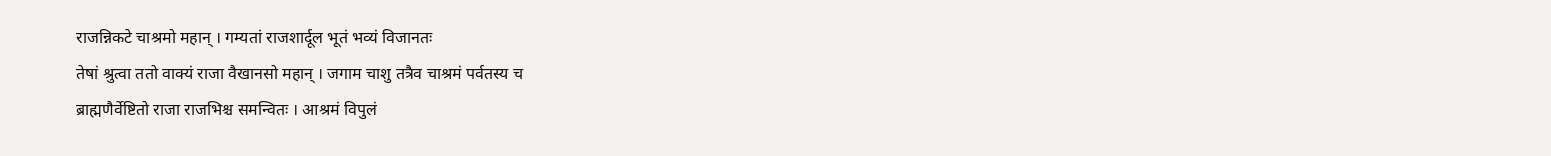राजन्निकटे चाश्रमो महान् । गम्यतां राजशार्दूल भूतं भव्यं विजानतः
तेषां श्रुत्वा ततो वाक्यं राजा वैखानसो महान् । जगाम चाशु तत्रैव चाश्रमं पर्वतस्य च
ब्राह्मणैर्वेष्टितो राजा राजभिश्च समन्वितः । आश्रमं विपुलं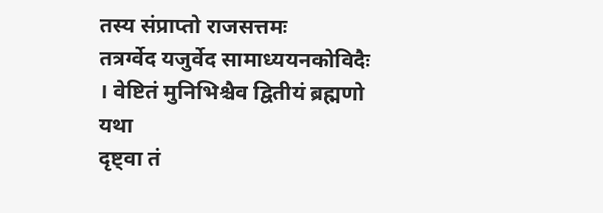तस्य संप्राप्तो राजसत्तमः
तत्रर्ग्वेद यजुर्वेद सामाध्ययनकोविदैः । वेष्टितं मुनिभिश्चैव द्वितीयं ब्रह्मणो यथा
दृष्ट्वा तं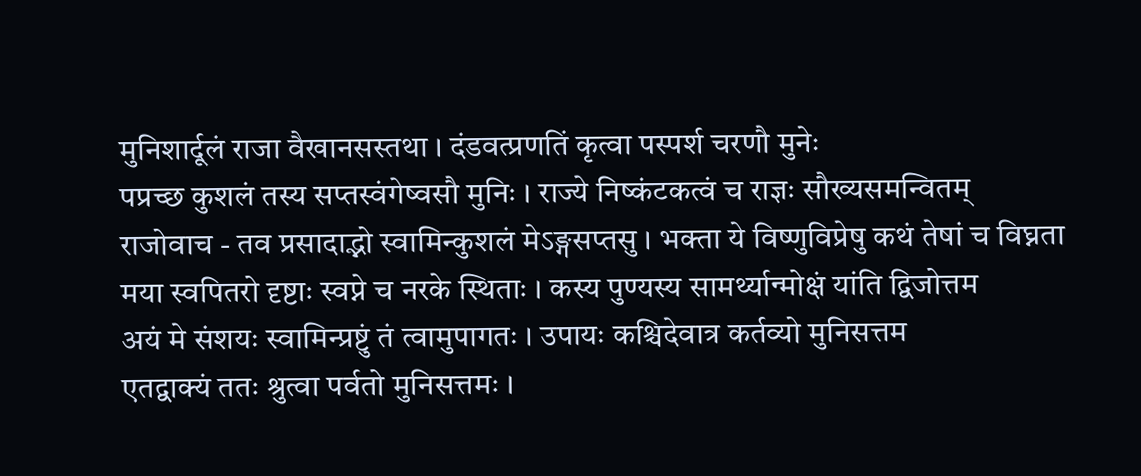मुनिशार्दूलं राजा वैखानसस्तथा । दंडवत्प्रणतिं कृत्वा पस्पर्श चरणौ मुनेः
पप्रच्छ कुशलं तस्य सप्तस्वंगेष्वसौ मुनिः । राज्ये निष्कंटकत्वं च राज्ञः सौख्यसमन्वितम्
राजोवाच - तव प्रसादाद्भो स्वामिन्कुशलं मेऽङ्गसप्तसु । भक्ता ये विष्णुविप्रेषु कथं तेषां च विघ्नता
मया स्वपितरो दृष्टाः स्वप्ने च नरके स्थिताः । कस्य पुण्यस्य सामर्थ्यान्मोक्षं यांति द्विजोत्तम
अयं मे संशयः स्वामिन्प्रष्टुं तं त्वामुपागतः । उपायः कश्चिदेवात्र कर्तव्यो मुनिसत्तम
एतद्वाक्यं ततः श्रुत्वा पर्वतो मुनिसत्तमः ।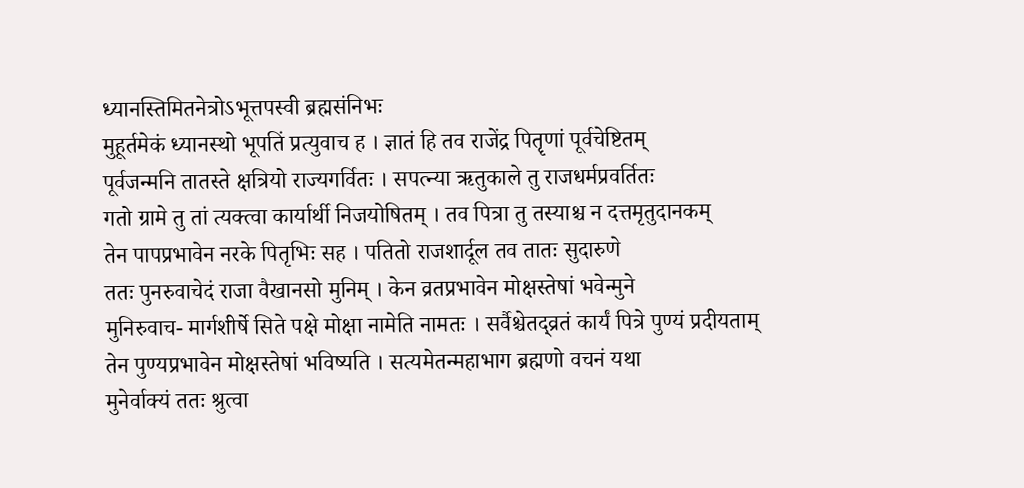ध्यानस्तिमितनेत्रोऽभूत्तपस्वी ब्रह्मसंनिभः
मुहूर्तमेकं ध्यानस्थो भूपतिं प्रत्युवाच ह । ज्ञातं हि तव राजेंद्र पितॄणां पूर्वचेष्टितम्
पूर्वजन्मनि तातस्ते क्षत्रियो राज्यगर्वितः । सपत्न्या ऋतुकाले तु राजधर्मप्रवर्तितः
गतो ग्रामे तु तां त्यक्त्वा कार्यार्थी निजयोषितम् । तव पित्रा तु तस्याश्च न दत्तमृतुदानकम्
तेन पापप्रभावेन नरके पितृभिः सह । पतितो राजशार्दूल तव तातः सुदारुणे
ततः पुनरुवाचेदं राजा वैखानसो मुनिम् । केन व्रतप्रभावेन मोक्षस्तेषां भवेन्मुने
मुनिरुवाच- मार्गशीर्षे सिते पक्षे मोक्षा नामेति नामतः । सर्वैश्चेतद्व्रतं कार्यं पित्रे पुण्यं प्रदीयताम्
तेन पुण्यप्रभावेन मोक्षस्तेषां भविष्यति । सत्यमेतन्महाभाग ब्रह्मणो वचनं यथा
मुनेर्वाक्यं ततः श्रुत्वा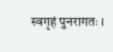स्वगृहं पुनरागतः ।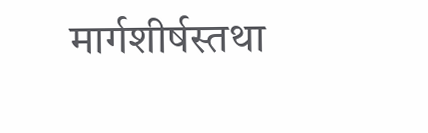मार्गशीर्षस्तथा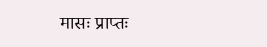मासः प्राप्तः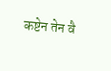कष्टेन तेन वै